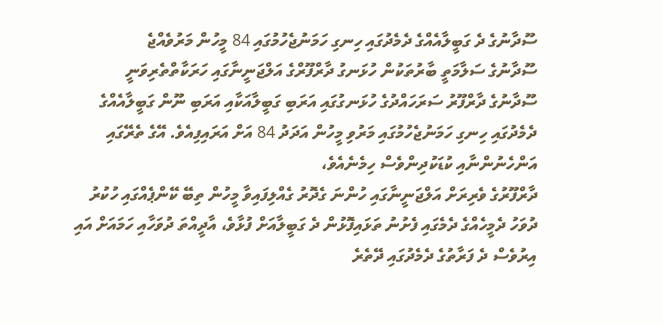ސޫދާނުގެ ދެ ގަބީލާއެއްގެ ދެމެދުގައި ހިނގި ހަމަނުޖެހުމުގައި 84 މީހުން މަރުވެއްޖެ
ސޫދާނުގެ ސަލާމަތީ ބާރުތަކުން ހުޅަނގު ދާރްފޫރްގެ އަލްޖަނީނާގައި ހަރަކާތްތެރިވަނީ
ސޫދާނުގެ ދާރްފޫރު ސަރަހައްދުގެ ހުޅަނގުގައި އަރަބި ގަބީލާއަކާއި އަރަބި ނޫން ގަބީލާއެއްގެ ދެމެދުގައި ހިނގި ހަމަނުޖެހުމުގައި މަރުވި މީހުން އަދަދު 84 އަށް އަރައިފިއެވެ. އޭގެ ތެރޭގައި އަންހެނުންނާއި ކުޑަކުދިންވެސް ހިމެނެއެވެ،
ދާރްފޫރުގެ ވެރިރަށް އަލްޖަނީނާގައި ހުންނަ ގެދޮރު ގެއްލިފައިވާ މީހުން ތިބޭ ކޭންޕެއްގައި ހުކުރު ދުވަހު ދެމީހެއްގެ ދެމެގައި ފެށުނު ތަޅައިފޮޅުން ދެ ގަބީލާއަށް ފުޅާވެ، އާދީއްތަ ދުވަހާއި ހަމައަށް އައި އިރުވެސް ދެ ފަރާތުގެ ދެމެދުގައި ދޭތެރެ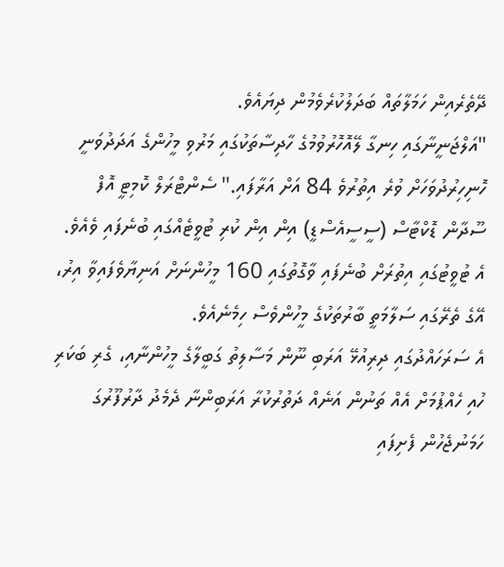ދޭތެރެއިން ހަމަލާތައް ބަދަލުކުރެވެމުން ދިޔައެވެ.
"އަލްޖަނީނާގައި ހިނގާ ލޭއޮހޮރުވުމުގެ ހާދިސާތަކުގައި މަރުވި މީހުންގެ އަދަދުވަނީ ހޮނިހިރުދުވަހަށް ވުރެ އިތުރުވެ 84 އަށް އަރާފައި." ސެންޓްރަލް ކޮމިޓީ އޮފް ސޫދާން ޑޮކްޓާސް (ސީސީއެސްޑީ) އިން އިން ކުރި ޓުވީޓެއްގައި ބުނެފައި ވެއެވެ. އެ ޓުވީޓުގައި އިތުރަށް ބުނެފައި ވާގޮތުގައި 160 މީހުންނަށް އަނިޔާވެފައިވާ އިރު، އޭގެ ތެރޭގައި ސަލާމަތީ ބާރުތަކުގެ މީހުންވެސް ހިމެނެއެވެ.
އެ ސަރަހައްދުގައި ދިރިއުޅޭ އަރަބި ނޫން މަސާލިތު ގަބީލާގެ މީހުންނާއި، ގެރި ބަކަރި ހުއި ހެއްޕުމަށް އެއް ތަނުން އަނެއް ދަތުރުކުރާ އަރަބިންނާ ދެމެދު ދާރުފޫރުގަ ހަމަނުޖެހުން ފެށިފައި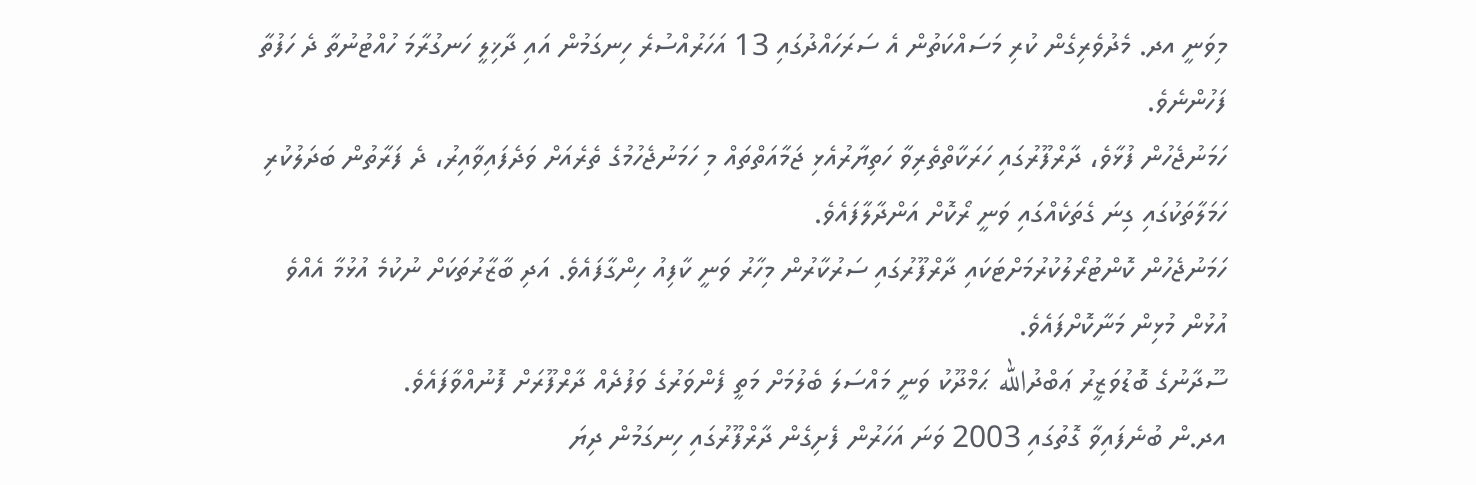މިވަނީ އދ. މެދުވެރިގެން ކުރި މަސައްކަތުން އެ ސަރަހައްދުގައި 13 އަހަރުއްސުރެ ހިނގަމުން އައި ދާޚިލީ ހަނގުރާމަ ހުއްޓުނުތާ ދެ ހަފުތާ ފަހުންނެވެ.
ހަމަނުޖެހުން ފުޅާވެ، ދާރްފޫރުގައި ހަރަކާތްތެރިވާ ހަތިޔާރުއެޅި ޖަމާއަތްތައް މި ހަމަނުޖެހުމުގެ ތެރެއަށް ވަދެފައިވާއިރު، ދެ ފަރާތުން ބަދަލުކުރި ހަމަލާތަކުގައި ގިނަ ގެތަކެއްގައި ވަނީ ރޯކޮށް އަންދާލާފައެވެ.
ހަމަނުޖެހުން ކޮންޓުރޯލުކުރުމަށްޓަކައި ދާރްފޫރުގައި ސަރުކާރުން މިހާރު ވަނީ ކާފިއު ހިންގާފައެވެ. އަދި ބާޒާރުތަކަށް ނުކުމެ އުޅުމާ އެއްވެ އުޅުން މުޅިން މަނާކޮށްފައެވެ.
ސޫދާނުގެ ބޮޑުވަޒީރު ޢަބްދުالله ޙަމްދޫކު ވަނީ މައްސަލަ ބެލުމަށް މަތީ ފެންވަރުގެ ވަފުދެއް ދާރްފޫރަށް ފޮނުއްވާފައެވެ.
އދ.ން ބުނެފައިވާ ގޮތުގައި 2003 ވަނަ އަހަރުން ފެށިގެން ދާރްފޫރުގައި ހިނގަމުން ދިޔަ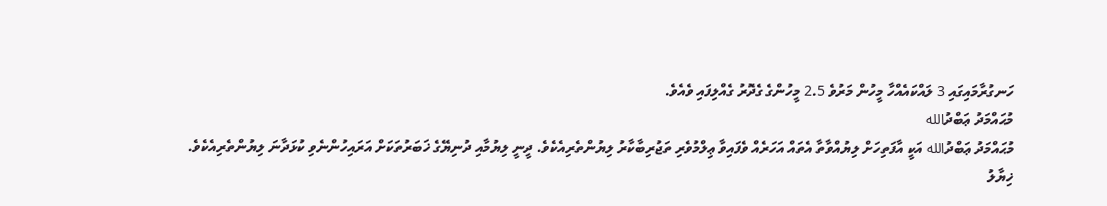ހަނގުރާމައިގައި 3 ލައްކައެއްހާ މީހުން މަރުވެ 2.5 މީހުންގެ ގެދޮރު ގެއްލިފައި ވެއެވެ.
މުޙައްމަދު ޢަބްދުالله
މުޙައްމަދު ޢަބްދުالله އަކީ އާފަތިހަށް ލިޔުއްވާތާ އެތައް އަހަރެއް ވެފައިވާ ޢިލްމުވެރި ތަޖުރިބާކާރު ލިޔުންތެރިއެކެވެ. ދީނީ ލިޔުމާއި ދުނިޔޭގެ ޚަބަރުތަކަށް އަރައިހުންނެވި ކުޅަދާނަ ލިޔުންތެރިއެކެވެ.
ޚިޔާލު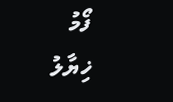ފޯމު
ޚިޔާލު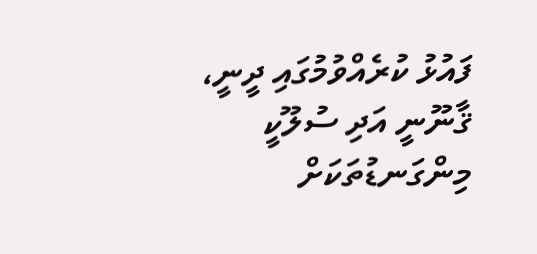ފައުޅު ކުރެއްވުމުގައި ދީނީ، ޤާނޫނީ އަދި ސުލޫކީ މިންގަނޑުތަކަށް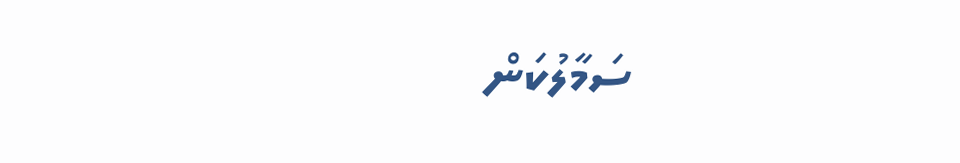ސަމާލުކަން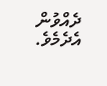ދެއްވުން އެދެމެވެ.